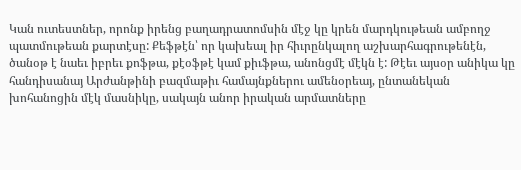Կան ուտեստներ, որոնք իրենց բաղադրատոմսին մէջ կը կրեն մարդկութեան ամբողջ պատմութեան քարտէսը: Քեֆթէն՝ որ կախեալ իր հիւրընկալող աշխարհագրութենէն, ծանօթ է նաեւ իբրեւ քոֆթա, քէօֆթէ կամ քիւֆթա, անոնցմէ մէկն է: Թէեւ այսօր անիկա կը հանդիսանայ Արժանթինի բազմաթիւ համայնքներու ամենօրեայ, ընտանեկան խոհանոցին մէկ մասնիկը, սակայն անոր իրական արմատները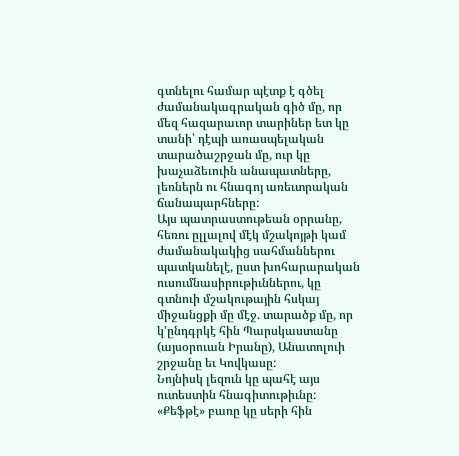գտնելու համար պէտք է գծել ժամանակագրական գիծ մը, որ մեզ հազարաւոր տարիներ ետ կը տանի՝ դէպի առասպելական տարածաշրջան մը, ուր կը խաչաձեւուին անապատները, լեռներն ու հնագոյ առեւտրական ճանապարհները:
Այս պատրաստութեան օրրանը, հեռու ըլլալով մէկ մշակոյթի կամ ժամանակակից սահմաններու պատկանելէ, ըստ խոհարարական ուսումնասիրութիւններու, կը գտնուի մշակութային հսկայ միջանցքի մը մէջ. տարածք մը, որ կ՚ընդգրկէ հին Պարսկաստանը (այսօրուան Իրանը), Անատոլուի շրջանը եւ Կովկասը:
Նոյնիսկ լեզուն կը պահէ այս ուտեստին հնագիտութիւնը: «Քեֆթէ» բառը կը սերի հին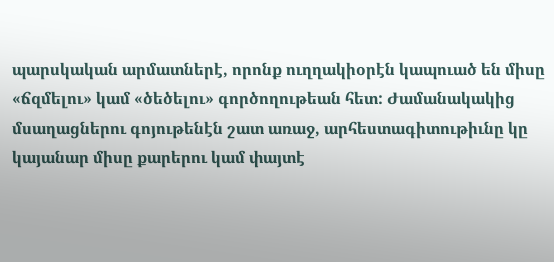պարսկական արմատներէ, որոնք ուղղակիօրէն կապուած են միսը «ճզմելու» կամ «ծեծելու» գործողութեան հետ: Ժամանակակից մսաղացներու գոյութենէն շատ առաջ, արհեստագիտութիւնը կը կայանար միսը քարերու կամ փայտէ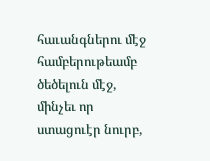հաւանգներու մէջ համբերութեամբ ծեծելուն մէջ, մինչեւ որ ստացուէր նուրբ,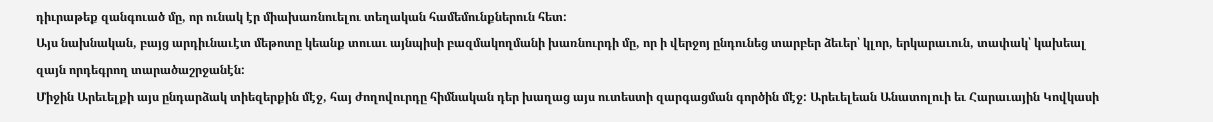դիւրաթեք զանգուած մը, որ ունակ էր միախառնուելու տեղական համեմունքներուն հետ:
Այս նախնական, բայց արդիւնաւէտ մեթոտը կեանք տուաւ այնպիսի բազմակողմանի խառնուրդի մը, որ ի վերջոյ ընդունեց տարբեր ձեւեր՝ կլոր, երկարաւուն, տափակ՝ կախեալ զայն որդեգրող տարածաշրջանէն:
Միջին Արեւելքի այս ընդարձակ տիեզերքին մէջ, հայ ժողովուրդը հիմնական դեր խաղաց այս ուտեստի զարգացման գործին մէջ: Արեւելեան Անատոլուի եւ Հարաւային Կովկասի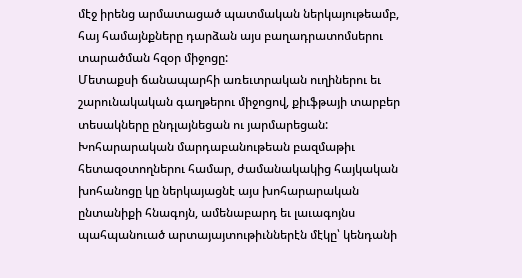մէջ իրենց արմատացած պատմական ներկայութեամբ, հայ համայնքները դարձան այս բաղադրատոմսերու տարածման հզօր միջոցը:
Մետաքսի ճանապարհի առեւտրական ուղիներու եւ շարունակական գաղթերու միջոցով, քիւֆթայի տարբեր տեսակները ընդլայնեցան ու յարմարեցան: Խոհարարական մարդաբանութեան բազմաթիւ հետազօտողներու համար, ժամանակակից հայկական խոհանոցը կը ներկայացնէ այս խոհարարական ընտանիքի հնագոյն, ամենաբարդ եւ լաւագոյնս պահպանուած արտայայտութիւններէն մէկը՝ կենդանի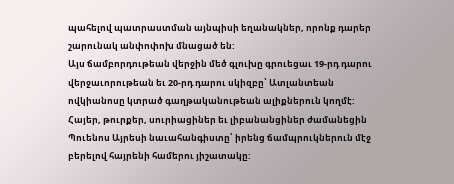պահելով պատրաստման այնպիսի եղանակներ, որոնք դարեր շարունակ անփոփոխ մնացած են:
Այս ճամբորդութեան վերջին մեծ գլուխը գրուեցաւ 19-րդ դարու վերջաւորութեան եւ 20-րդ դարու սկիզբը՝ Ատլանտեան ովկիանոսը կտրած գաղթականութեան ալիքներուն կողմէ: Հայեր, թուրքեր, սուրիացիներ եւ լիբանանցիներ ժամանեցին Պուենոս Այրեսի նաւահանգիստը՝ իրենց ճամպրուկներուն մէջ բերելով հայրենի համերու յիշատակը: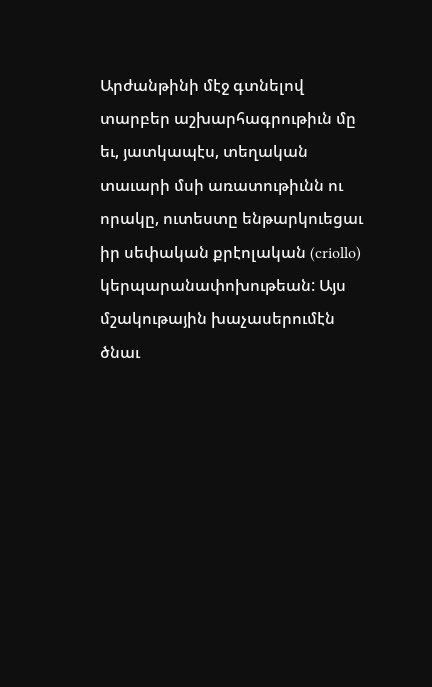Արժանթինի մէջ գտնելով տարբեր աշխարհագրութիւն մը եւ, յատկապէս, տեղական տաւարի մսի առատութիւնն ու որակը, ուտեստը ենթարկուեցաւ իր սեփական քրէոլական (criollo) կերպարանափոխութեան: Այս մշակութային խաչասերումէն ծնաւ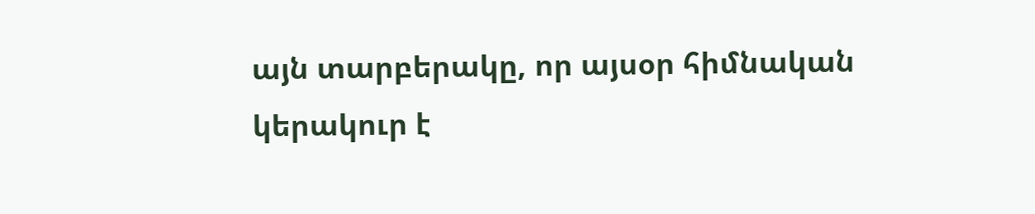այն տարբերակը, որ այսօր հիմնական կերակուր է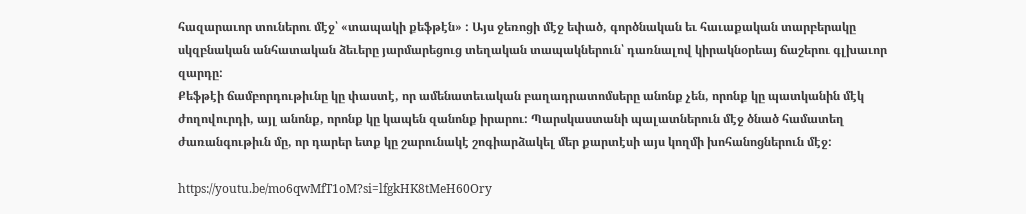հազարաւոր տուներու մէջ՝ «տապակի քեֆթէն» : Այս ջեռոցի մէջ եփած, գործնական եւ հաւաքական տարբերակը սկզբնական անհատական ձեւերը յարմարեցուց տեղական տապակներուն՝ դառնալով կիրակնօրեայ ճաշերու գլխաւոր զարդը:
Քեֆթէի ճամբորդութիւնը կը փաստէ, որ ամենատեւական բաղադրատոմսերը անոնք չեն, որոնք կը պատկանին մէկ ժողովուրդի, այլ անոնք, որոնք կը կապեն զանոնք իրարու: Պարսկաստանի պալատներուն մէջ ծնած համատեղ ժառանգութիւն մը, որ դարեր ետք կը շարունակէ շոգիարձակել մեր քարտէսի այս կողմի խոհանոցներուն մէջ:

https://youtu.be/mo6qwMfT1oM?si=lfgkHK8tMeH60Ory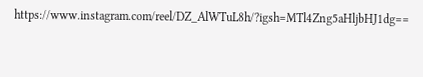https://www.instagram.com/reel/DZ_AlWTuL8h/?igsh=MTl4Zng5aHljbHJ1dg==